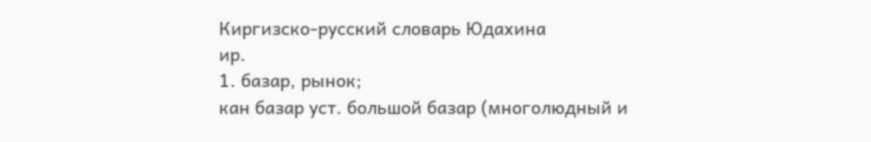Киргизско-русский словарь Юдахина
ир.
1. базар, рынок;
кан базар уст. большой базар (многолюдный и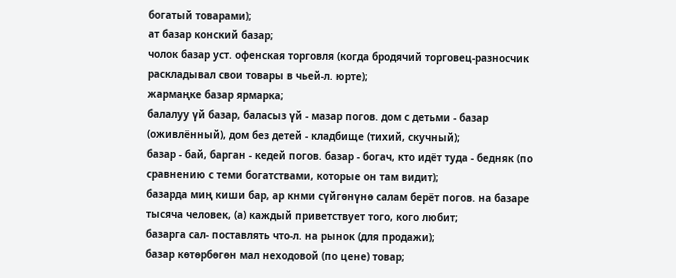богатый товарами);
ат базар конский базар;
чолок базар уст. офенская торговля (когда бродячий торговец-разносчик раскладывал свои товары в чьей-л. юрте);
жармаңке базар ярмарка;
балалуу үй базар, баласыз үй - мазар погов. дом с детьми - базар (оживлённый), дом без детей - кладбище (тихий, скучный);
базар - бай, барган - кедей погов. базар - богач, кто идёт туда - бедняк (по сравнению с теми богатствами, которые он там видит);
базарда миң киши бар, ар кнми сүйгөнүнө салам берёт погов. на базаре тысяча человек, (а) каждый приветствует того, кого любит;
базарга сал- поставлять что-л. на рынок (для продажи);
базар көтөрбөгөн мал неходовой (по цене) товар;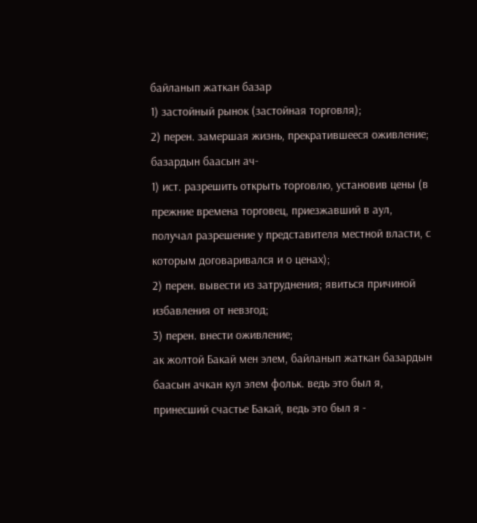байланып жаткан базар
1) застойный рынок (застойная торговля);
2) перен. замершая жизнь, прекратившееся оживление;
базардын баасын ач-
1) ист. разрешить открыть торговлю, установив цены (в прежние времена торговец, приезжавший в аул, получал разрешение у представителя местной власти, с которым договаривался и о ценах);
2) перен. вывести из затруднения; явиться причиной избавления от невзгод;
3) перен. внести оживление;
ак жолтой Бакай мен элем, байланып жаткан базардын баасын ачкан кул элем фольк. ведь это был я, принесший счастье Бакай, ведь это был я -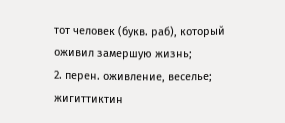тот человек (букв. раб), который оживил замершую жизнь;
2. перен. оживление, веселье;
жигиттиктин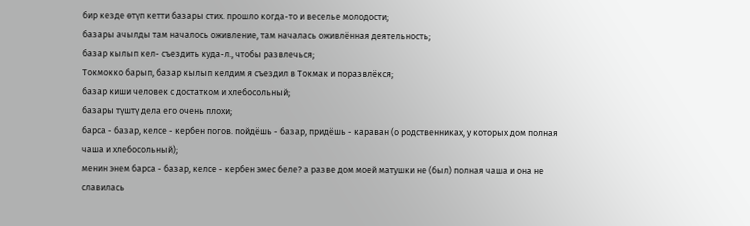бир кезде өтүп кетти базары стих. прошло когда-то и веселье молодости;
базары ачылды там началось оживление, там началась оживлённая деятельность;
базар кылып кел- съездить куда-л., чтобы развлечься;
Токмокко барып, базар кылып келдим я съездил в Токмак и поразвлёкся;
базар киши человек с достатком и хлебосольный;
базары түштү дела его очень плохи;
барса - базар, келсе - кербен погов. пойдёшь - базар, придёшь - караван (о родственниках, у которых дом полная чаша и хлебосольный);
менин энем барса - базар, келсе - кербен эмес беле? а разве дом моей матушки не (был) полная чаша и она не славилась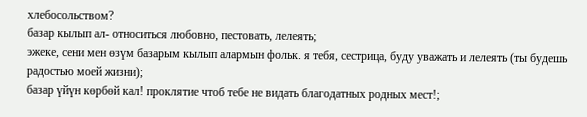хлебосольством?
базар кылып ал- относиться любовно, пестовать, лелеять;
эжеке, сени мен өзүм базарым кылып алармын фольк. я тебя, сестрица, буду уважать и лелеять (ты будешь радостью моей жизни);
базар үйүн көрбөй кал! проклятие чтоб тебе не видать благодатных родных мест!;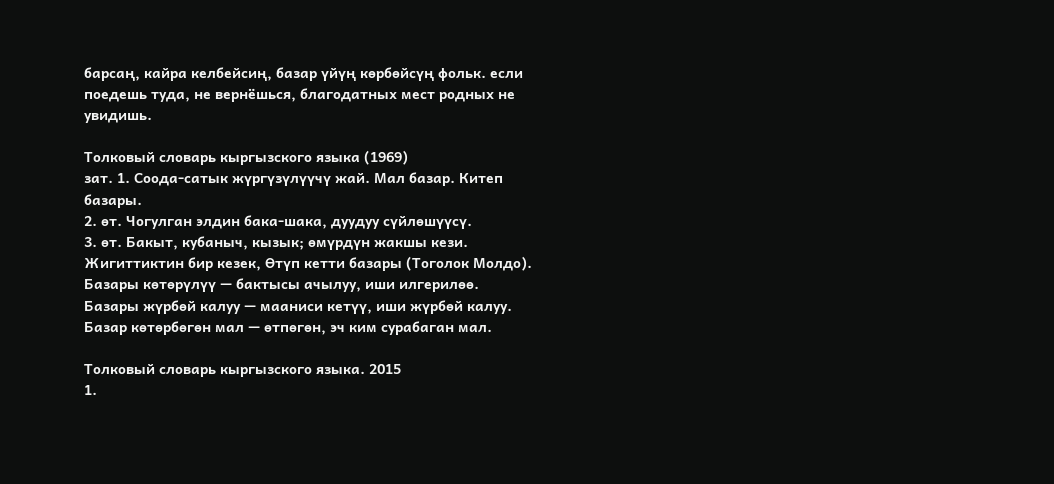барсаң, кайра келбейсиң, базар үйүң көрбөйсүң фольк. если поедешь туда, не вернёшься, благодатных мест родных не увидишь.

Толковый словарь кыргызского языка (1969)
зат. 1. Соода-сатык жүргүзүлүүчү жай. Мал базар. Китеп базары.
2. өт. Чогулган элдин бака-шака, дуудуу сүйлөшүүсү.
3. өт. Бакыт, кубаныч, кызык; өмүрдүн жакшы кези. Жигиттиктин бир кезек, Өтүп кетти базары (Тоголок Молдо).
Базары көтөрүлүү — бактысы ачылуу, иши илгерилөө. Базары жүрбөй калуу — мааниси кетүү, иши жүрбөй калуу. Базар көтөрбөгөн мал — өтпөгөн, эч ким сурабаган мал.

Толковый словарь кыргызского языка. 2015
1.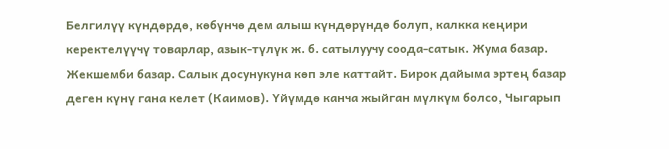Белгилүү күндөрдө, көбүнчө дем алыш күндөрүндө болуп, калкка кеңири керектелүүчү товарлар, азык-түлүк ж. б. сатылуучу соода-сатык. Жума базар. Жекшемби базар. Салык досунукуна көп эле каттайт. Бирок дайыма эртең базар деген күнү гана келет (Каимов). Үйүмдө канча жыйган мүлкүм болсо, Чыгарып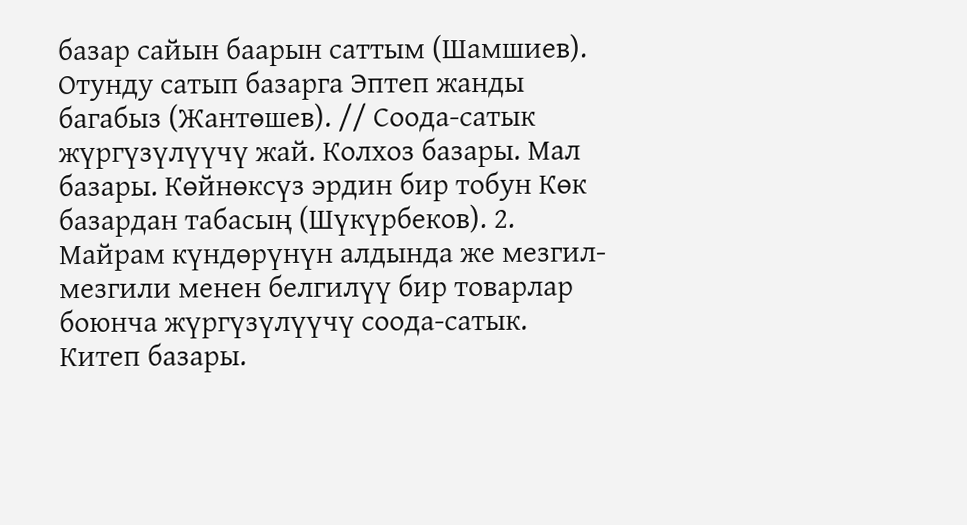базар сайын баарын саттым (Шамшиев). Отунду сатып базарга Эптеп жанды багабыз (Жантөшев). // Соода-сатык жүргүзүлүүчү жай. Колхоз базары. Мал базары. Көйнөксүз эрдин бир тобун Көк базардан табасың (Шүкүрбеков). 2. Майрам күндөрүнүн алдында же мезгил-мезгили менен белгилүү бир товарлар боюнча жүргүзүлүүчү соода-сатык. Китеп базары.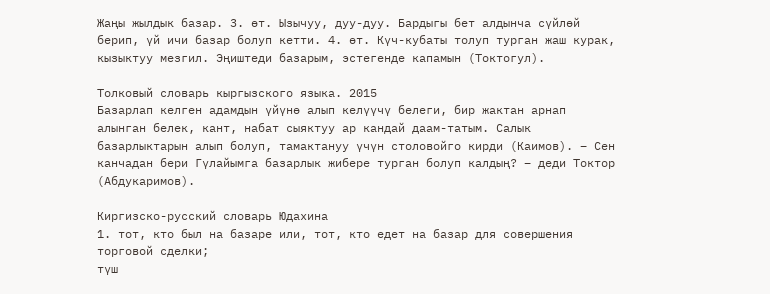Жаңы жылдык базар. 3. өт. Ызычуу, дуу-дуу. Бардыгы бет алдынча сүйлөй берип, үй ичи базар болуп кетти. 4. өт. Күч-кубаты толуп турган жаш курак, кызыктуу мезгил. Эңиштеди базарым, эстегенде капамын (Токтогул).

Толковый словарь кыргызского языка. 2015
Базарлап келген адамдын үйүнө алып келүүчү белеги, бир жактан арнап алынган белек, кант, набат сыяктуу ар кандай даам-татым. Салык базарлыктарын алып болуп, тамактануу үчүн столовойго кирди (Каимов). – Сен канчадан бери Гүлайымга базарлык жибере турган болуп калдың? – деди Токтор (Абдукаримов).

Киргизско-русский словарь Юдахина
1. тот, кто был на базаре или, тот, кто едет на базар для совершения торговой сделки;
түш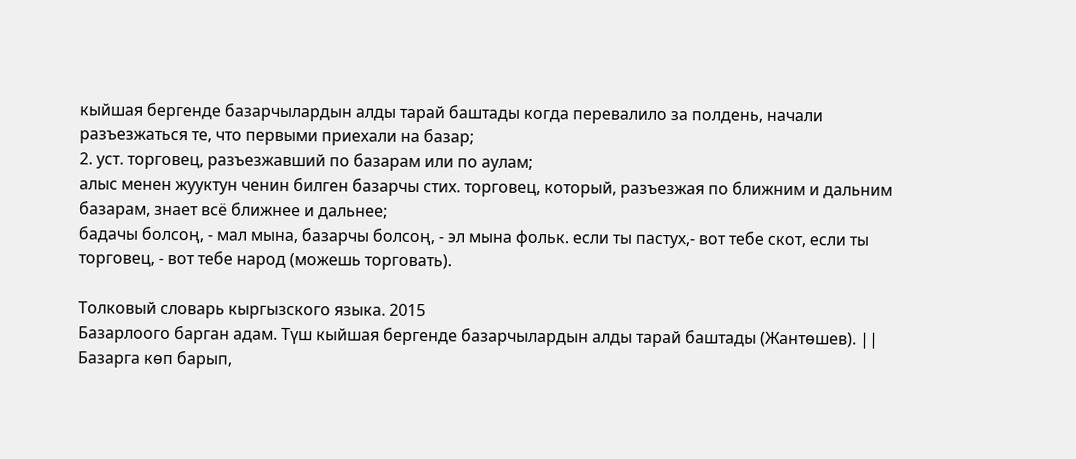кыйшая бергенде базарчылардын алды тарай баштады когда перевалило за полдень, начали разъезжаться те, что первыми приехали на базар;
2. уст. торговец, разъезжавший по базарам или по аулам;
алыс менен жууктун ченин билген базарчы стих. торговец, который, разъезжая по ближним и дальним базарам, знает всё ближнее и дальнее;
бадачы болсоң, - мал мына, базарчы болсоң, - эл мына фольк. если ты пастух,- вот тебе скот, если ты торговец, - вот тебе народ (можешь торговать).

Толковый словарь кыргызского языка. 2015
Базарлоого барган адам. Түш кыйшая бергенде базарчылардын алды тарай баштады (Жантөшев). || Базарга көп барып,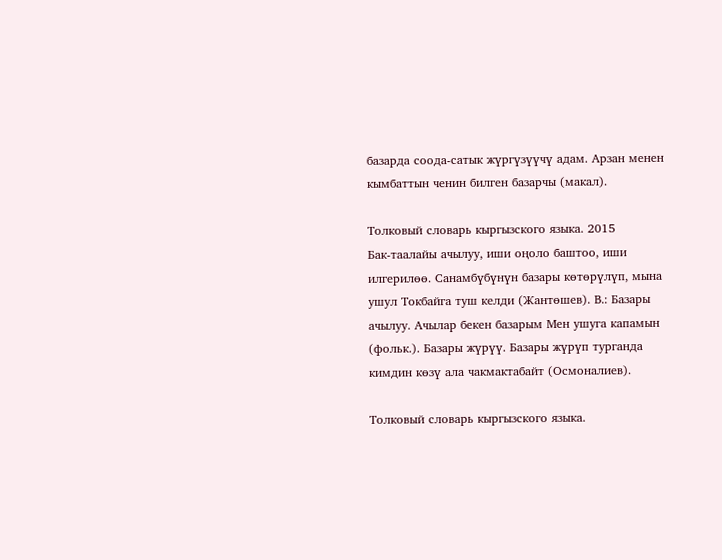базарда соода-сатык жүргүзүүчү адам. Арзан менен кымбаттын ченин билген базарчы (макал).

Толковый словарь кыргызского языка. 2015
Бак-таалайы ачылуу, иши оңоло баштоо, иши илгерилөө. Санамбүбүнүн базары көтөрүлүп, мына ушул Токбайга туш келди (Жантөшев). В.: Базары ачылуу. Ачылар бекен базарым Мен ушуга капамын (фольк.). Базары жүрүү. Базары жүрүп турганда кимдин көзү ала чакмактабайт (Осмоналиев).

Толковый словарь кыргызского языка.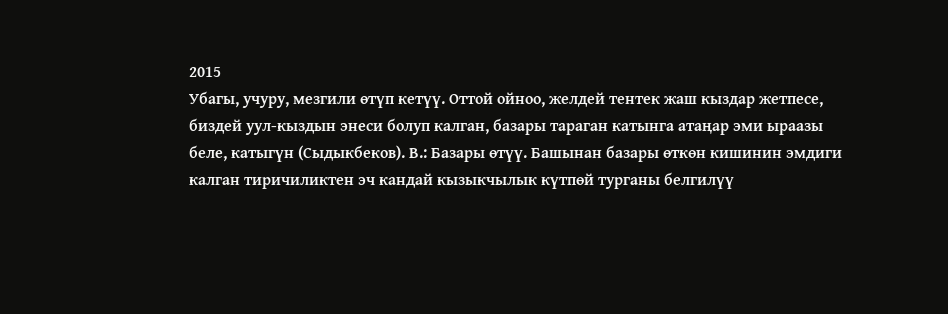2015
Убагы, учуру, мезгили өтүп кетүү. Оттой ойноо, желдей тентек жаш кыздар жетпесе, биздей уул-кыздын энеси болуп калган, базары тараган катынга атаңар эми ыраазы беле, катыгүн (Сыдыкбеков). В.: Базары өтүү. Башынан базары өткөн кишинин эмдиги калган тиричиликтен эч кандай кызыкчылык күтпөй турганы белгилүү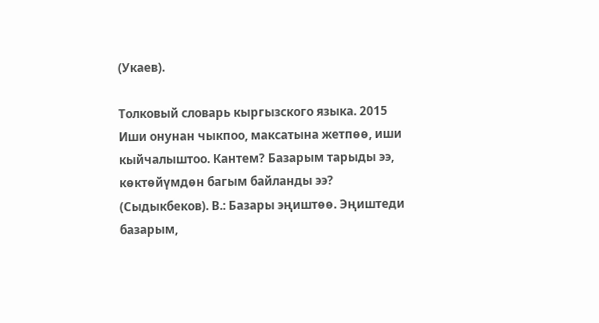(Укаев).

Толковый словарь кыргызского языка. 2015
Иши онунан чыкпоо, максатына жетпөө, иши кыйчалыштоо. Кантем? Базарым тарыды ээ, көктөйүмдөн багым байланды ээ? (Сыдыкбеков). В.: Базары эңиштөө. Эңиштеди базарым,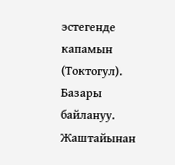эстегенде капамын (Токтогул). Базары байлануу. Жаштайынан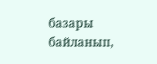базары байланып,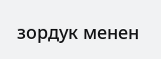зордук менен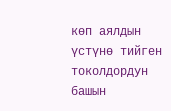көп аялдын үстүнө тийген токолдордун башын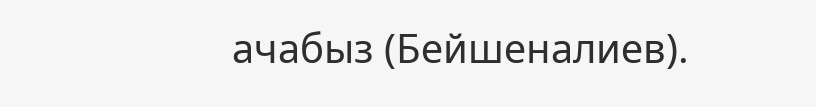ачабыз (Бейшеналиев).